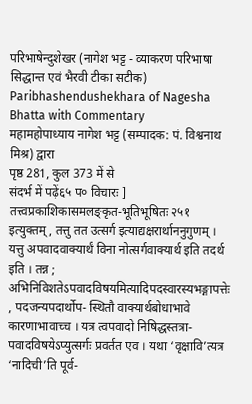परिभाषेन्दुशेखर (नागेश भट्ट - व्याकरण परिभाषा सिद्धान्त एवं भैरवी टीका सटीक)
Paribhashendushekhara of Nagesha Bhatta with Commentary
महामहोपाध्याय नागेश भट्ट (सम्पादक: पं. विश्वनाथ मिश्र) द्वारा
पृष्ठ 281, कुल 373 में से
संदर्भ में पढ़ें६५ प० विचारः ] तत्त्वप्रकाशिकासमलङ्कृत-भूतिभूषितः २५१ इत्युक्तम्, तत्तु तत उत्सर्ग इत्याद्यक्षरार्थाननुगुणम् । यत्तु अपवादवाक्यार्थं विना नोत्सर्गवाक्यार्थ इति तदर्थ इति । तन्न ; अभिनिविशतेऽपवादविषयमित्यादिपदस्वारस्यभङ्गापत्तेः , पदजन्यपदार्थोप- स्थितौ वाक्यार्थबोधाभावे कारणाभावाच्च । यत्र त्वपवादो निषिद्धस्तत्रा- पवादविषयेऽप्युत्सर्गः प्रवर्तत एव । यथा ‘वृक्षावि’त्यत्र ‘नादिची’ति पूर्व-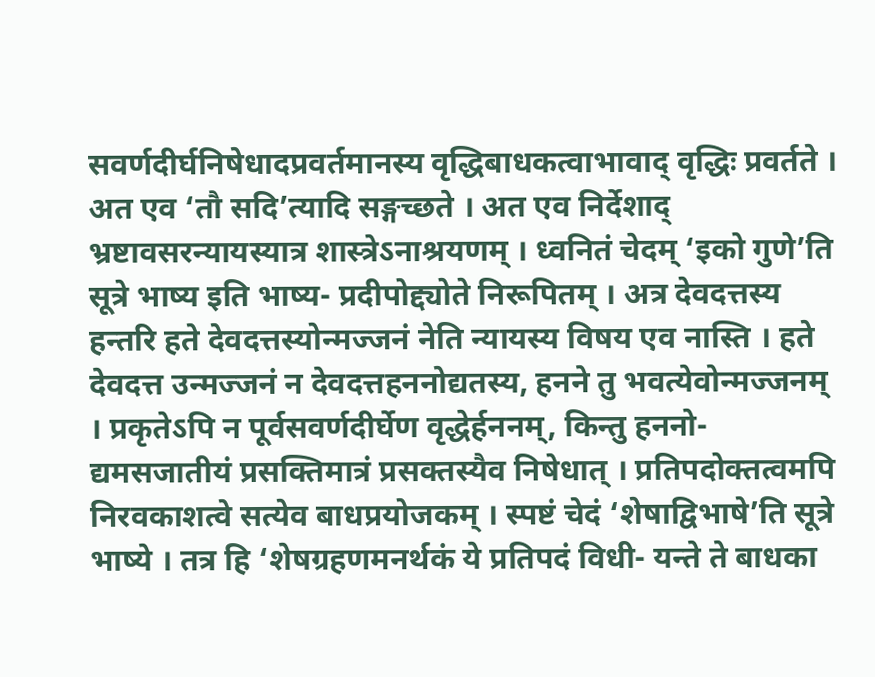सवर्णदीर्घनिषेधादप्रवर्तमानस्य वृद्धिबाधकत्वाभावाद् वृद्धिः प्रवर्तते । अत एव ‘तौ सदि’त्यादि सङ्गच्छते । अत एव निर्देशाद् भ्रष्टावसरन्यायस्यात्र शास्त्रेऽनाश्रयणम् । ध्वनितं चेदम् ‘इको गुणे’ति सूत्रे भाष्य इति भाष्य- प्रदीपोद्द्योते निरूपितम् । अत्र देवदत्तस्य हन्तरि हते देवदत्तस्योन्मज्जनं नेति न्यायस्य विषय एव नास्ति । हते देवदत्त उन्मज्जनं न देवदत्तहननोद्यतस्य, हनने तु भवत्येवोन्मज्जनम् । प्रकृतेऽपि न पूर्वसवर्णदीर्घेण वृद्धेर्हननम्, किन्तु हननो- द्यमसजातीयं प्रसक्तिमात्रं प्रसक्तस्यैव निषेधात् । प्रतिपदोक्तत्वमपि निरवकाशत्वे सत्येव बाधप्रयोजकम् । स्पष्टं चेदं ‘शेषाद्विभाषे’ति सूत्रे भाष्ये । तत्र हि ‘शेषग्रहणमनर्थकं ये प्रतिपदं विधी- यन्ते ते बाधका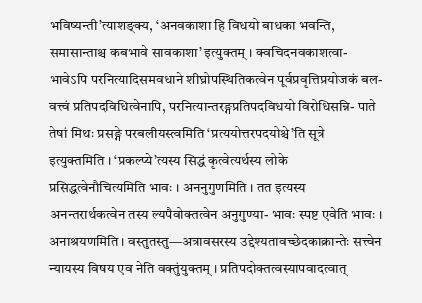भविष्यन्ती’त्याशङ्क्य, ‘अनवकाशा हि विधयो बाधका भवन्ति, समासान्ताश्च कबभावे सावकाशा’ इत्युक्तम् । क्वचिदनवकाशत्वा- भावेऽपि परनित्यादिसमवधाने शीघ्रोपस्थितिकत्वेन पूर्वप्रवृत्तिप्रयोजकं बल- वत्त्वं प्रतिपदविधित्वेनापि, परनित्यान्तरङ्गप्रतिपदविधयो विरोधिसन्नि- पाते तेषां मिथः प्रसङ्गे परबलीयस्त्वमिति ‘प्रत्ययोत्तरपदयोश्चे’ति सूत्रे इत्युक्तमिति । ‘प्रकल्प्ये’त्यस्य सिद्धं कृत्वेत्यर्थस्य लोके प्रसिद्धत्वेनौचित्यमिति भावः । अननुगुणमिति । तत इत्यस्य अनन्तरार्थकत्वेन तस्य ल्यपैवोक्तत्वेन अनुगुण्या- भावः स्पष्ट एवेति भावः । अनाश्रयणमिति । वस्तुतस्तु—अत्रावसरस्य उद्देश्यतावच्छेदकाक्रान्तेः सत्त्वेन न्यायस्य विषय एव नेति वक्तुंयुक्तम् । प्रतिपदोक्तत्वस्यापवादत्वात्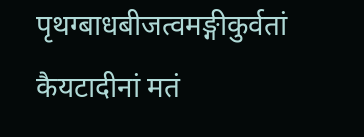पृथग्बाधबीजत्वमङ्गीकुर्वतां कैयटादीनां मतं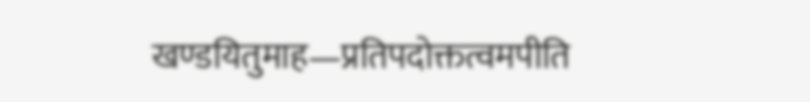खण्डयितुमाह—प्रतिपदोक्तत्वमपीति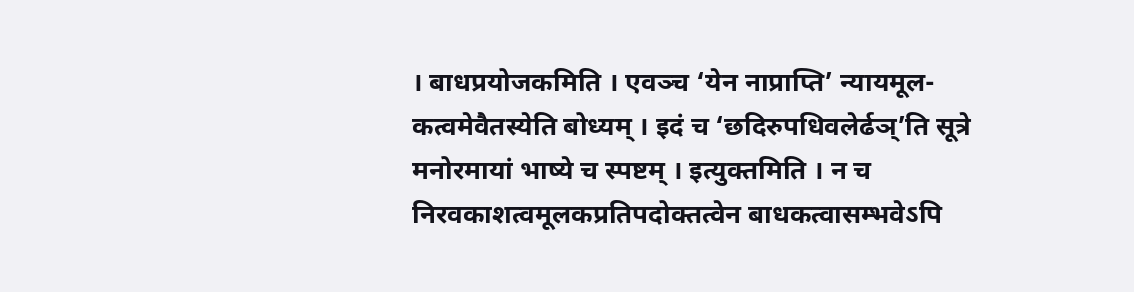। बाधप्रयोजकमिति । एवञ्च ‘येन नाप्राप्ति’ न्यायमूल- कत्वमेवैतस्येति बोध्यम् । इदं च ‘छदिरुपधिवलेर्ढञ्’ति सूत्रे मनोरमायां भाष्ये च स्पष्टम् । इत्युक्तमिति । न च निरवकाशत्वमूलकप्रतिपदोक्तत्वेन बाधकत्वासम्भवेऽपि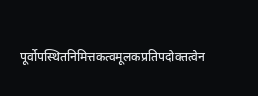पूर्वोपस्थितनिमित्तकत्वमूलकप्रतिपदोक्तत्वेन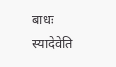बाधः स्यादेवेति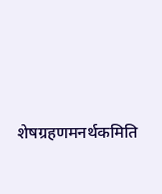शेषग्रहणमनर्थकमिति